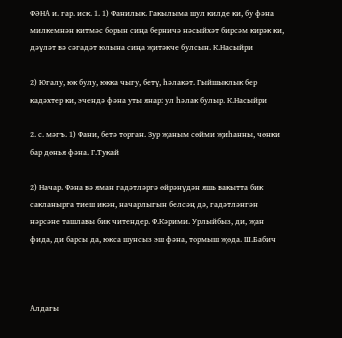ФӘНА и. гар. иск. 1. 1) Фанилык. Гакылыма шул килде ки, бу фәна милкемнән китмәс борын сиңа берничә нәсыйхәт бирсәм кирәк ки, дәүләт вә сәгадәт юлына сиңа җитәкче булсын. К.Насыйри

2) Югалу, юк булу, юкка чыгу, бетү, һәлакәт. Гыйшыклык бер кадәхтер ки, эчендә фәна уты янар: ул һәлак булыр. К.Насыйри

2. с. мәгъ. 1) Фани, бетә торган. Зур җаным сөйми җиһанны, чөнки бар дөнья фәна. Г.Тукай

2) Начар. Фәна вә яман гадәтләргә өйрәнүдән яшь вакытта бик сакланырга тиеш икән, начарлыгын белсәң дә, гадәтләнгән нәрсәне ташлавы бик читендер. Ф.Кәрими. Урлыйбыз, ди, җан фида, ди барсы да, юкса шунсыз эш фәна, тормыш җөда. Ш.Бабич



Алдагы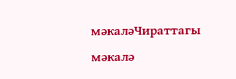мәкаләЧираттагы мәкалә